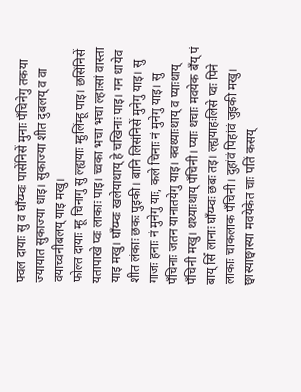फ्वल दायाः सु व घाँय्म्वः पासेंनिसें मुनाः पँचिनेगु तकया ज्यायात सुकाज्या धाइ। सुकाज्या शीत दुबलय् व वा वयाच्वनीबलय् याइ मखु।
फोल्त दायाः म्हू चिनागु सु ल्ह्ययाः म्हुलिंम्हू पाइ। छसिंनिसें यतापाखे प्वः लाकाः पाइ। च्वका भचा भचा ल्हाःसां वास्ता याइ मखु। घाँय्म्वः खलेयाथाय् हे चखिनाः पाइ। गन धायेव शीत लंकाः छकः पुइकी। बानि लिसंनिसें मुनेगु याइ। सु गाजः हनाः नं मुनेगु याः, कले चिनाः नं मुनेगु याइ। सु पँचिनाः जतन यानातयेगु याइ। क्वथ्याःथाय् व प्याःथाय् पँचिनी मखु। थथ्याःथाय् पँचिनी। प्याः थचाः मवयेक बँय् पं बाय् सिँ लानाः घाँय्म्वः छबः तइ। ल्ह्ययाहःलिसे प्वः पिने लाकाः चाकलाक पँचिनी। दुहांवं पिहांवं जुइकी मखु। छ्वास्याछ्वास्या मवयेकेत चाः पतिं कसय्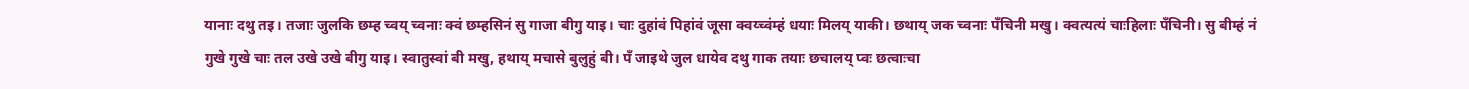यानाः दथु तइ। तजाः जुलकि छम्ह च्वय् च्वनाः क्वं छम्हसिनं सु गाजा बीगु याइ। चाः दुहांवं पिहांवं जूसा क्वय्च्वंम्हं धयाः मिलय् याकी। छथाय् जक च्वनाः पँचिनी मखु। क्वत्यत्यं चाःहिलाः पँचिनी। सु बीम्हं नं गुखे गुखे चाः तल उखे उखे बीगु याइ। स्वातुस्वां बी मखु, हथाय् मचासे बुलुहुं बी। पँ जाइथे जुल धायेव दथु गाक तयाः छचालय् प्वः छत्वाःचा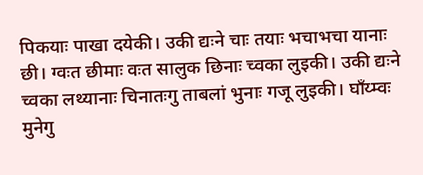पिकयाः पाखा दयेकी। उकी द्यःने चाः तयाः भचाभचा यानाः छी। ग्वःत छीमाः वःत सालुक छिनाः च्वका लुइकी। उकी द्यःने च्वका लथ्यानाः चिनातःगु ताबलां भुनाः गजू लुइकी। घाँय्म्वः मुनेगु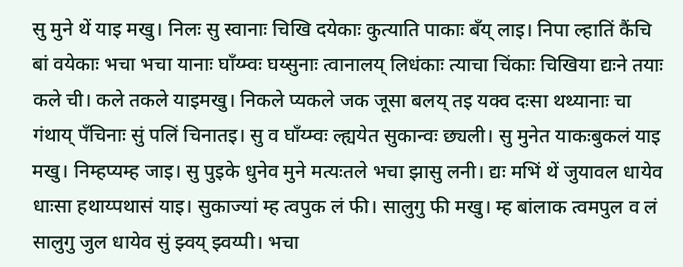सु मुने थें याइ मखु। निलः सु स्वानाः चिखि दयेकाः कुत्याति पाकाः बँय् लाइ। निपा ल्हातिं कैंचि बां वयेकाः भचा भचा यानाः घाँय्म्वः घय्सुनाः त्वानालय् लिधंकाः त्याचा चिंकाः चिखिया द्यःने तयाः कले ची। कले तकले याइमखु। निकले प्यकले जक जूसा बलय् तइ यक्व दःसा थथ्यानाः चा गंथाय् पँचिनाः सुं पलिं चिनातइ। सु व घाँय्म्वः ल्ह्ययेत सुकान्वः छ्यली। सु मुनेत याकःबुकलं याइ मखु। निम्हप्यम्ह जाइ। सु पुइके धुनेव मुने मत्यःतले भचा झासु लनी। द्यः मभिं थें जुयावल धायेव धाःसा हथाय्पथासं याइ। सुकाज्यां म्ह त्वपुक लं फी। सालुगु फी मखु। म्ह बांलाक त्वमपुल व लं सालुगु जुल धायेव सुं झ्वय् झ्वय्पी। भचा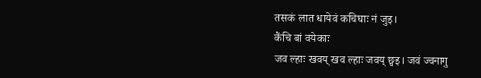तसकं लात धायेवं कचिघाः नं जुइ।
कैंचि बां वयेकाः
जव ल्हाः खवय् खव ल्हाः जवय् छ्वइ। जवं ज्वनागु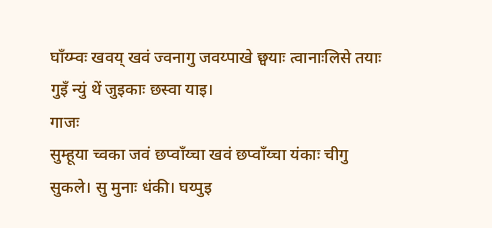घाँय्म्वः खवय् खवं ज्वनागु जवय्पाखे छ्वयाः त्वानाःलिसे तयाः गुइँ न्युं थें जुइकाः छस्वा याइ।
गाजः
सुम्हूया च्वका जवं छप्वाँय्चा खवं छप्वाँय्चा यंकाः चीगु सुकले। सु मुनाः धंकी। घय्पुइ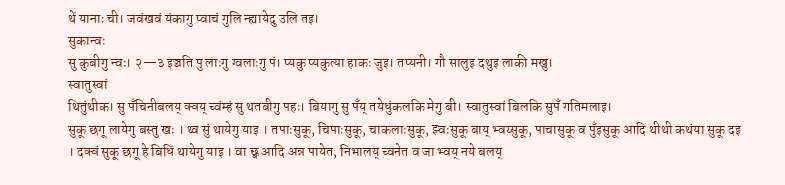थें यानाः ची। जवंखवं यंकागु प्वाचं गुलि न्ह्यायेदु उलि तइ।
सुकान्वः
सु कुबीगु न्वः। २—३ इञ्चति पु लाःगु ग्वलाःगु पं। प्यकु प्यकुत्या हाकः जुइ। तप्यनी। गौ सालुइ दथुइ लाकी मखु।
स्वातुस्वां
थितुंथीक। सु पँचिनीबलय् क्वय् च्वंम्हं सु थतबीगु पहः। बियागु सु पँय् तयेधुंकलकि मेगु बी। स्वातुस्वां बिलकि सुपँ गतिमलाइ।
सुकू छगू लायेगु बस्तु खः । थ्व सुं थायेगु याइ । तपाःसुकू, चिपाःसुकू, चाकलाःसुकू, झ्वःसुकू बाय् भ्वय्सुकू, पाचासुकू व पुँइसुकू आदि थीथी कथंया सुकू दइ । दक्वं सुकू छगू हे बिधिं थायेगु याइ । वा छ्व आदि अन्न पायेत, निभालय् च्वनेत व जा भ्वय् नये बलय्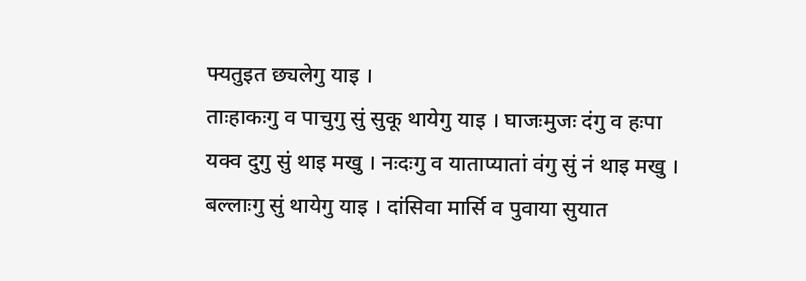फ्यतुइत छ्यलेगु याइ ।
ताःहाकःगु व पाचुगु सुं सुकू थायेगु याइ । घाजःमुजः दंगु व हःपा यक्व दुगु सुं थाइ मखु । नःदःगु व याताप्यातां वंगु सुं नं थाइ मखु । बल्लाःगु सुं थायेगु याइ । दांसिवा मार्सि व पुवाया सुयात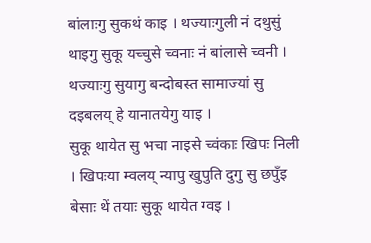बांलाःगु सुकथं काइ । थज्याःगुली नं दथुसुं थाइगु सुकू यच्चुसे च्वनाः नं बांलासे च्वनी । थज्याःगु सुयागु बन्दोबस्त सामाज्यां सु दइबलय् हे यानातयेगु याइ ।
सुकू थायेत सु भचा नाइसे च्वंकाः खिपः निली । खिपःया म्वलय् न्यापु खुपुति दुगु सु छपुँइ बेसाः थें तयाः सुकू थायेत ग्वइ ।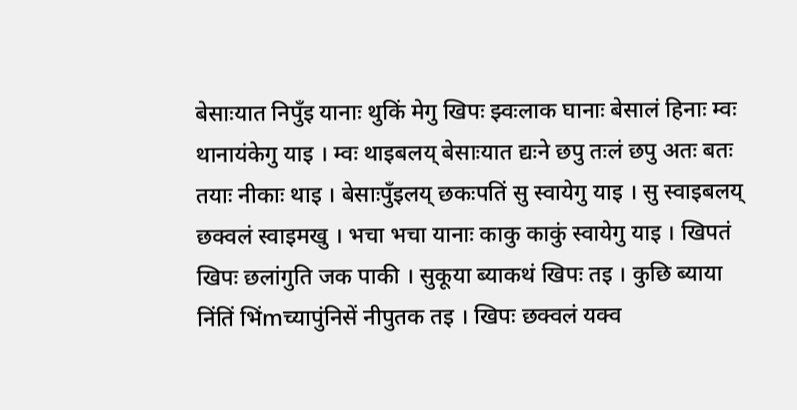बेसाःयात निपुँइ यानाः थुकिं मेगु खिपः झ्वःलाक घानाः बेसालं हिनाः म्वः थानायंकेगु याइ । म्वः थाइबलय् बेसाःयात द्यःने छपु तःलं छपु अतः बतः तयाः नीकाः थाइ । बेसाःपुँइलय् छकःपतिं सु स्वायेगु याइ । सु स्वाइबलय् छक्वलं स्वाइमखु । भचा भचा यानाः काकु काकुं स्वायेगु याइ । खिपतं खिपः छलांगुति जक पाकी । सुकूया ब्याकथं खिपः तइ । कुछि ब्याया निंतिं भिंmच्यापुंनिसें नीपुतक तइ । खिपः छक्वलं यक्व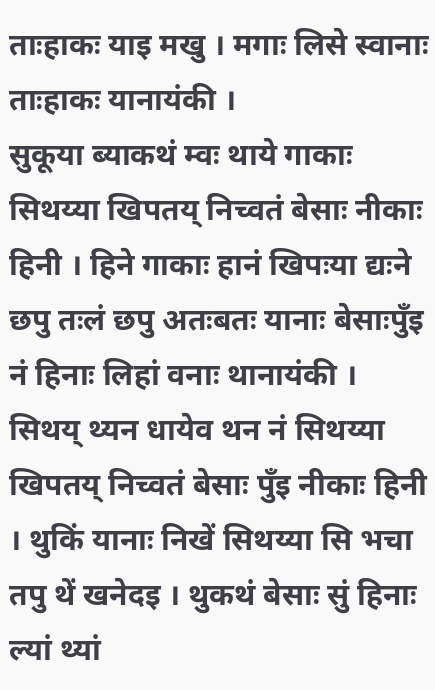ताःहाकः याइ मखु । मगाः लिसे स्वानाः ताःहाकः यानायंकी ।
सुकूया ब्याकथं म्वः थाये गाकाः सिथय्या खिपतय् निच्वतं बेसाः नीकाः हिनी । हिने गाकाः हानं खिपःया द्यःने छपु तःलं छपु अतःबतः यानाः बेसाःपुँइ नं हिनाः लिहां वनाः थानायंकी । सिथय् थ्यन धायेव थन नं सिथय्या खिपतय् निच्वतं बेसाः पुँइ नीकाः हिनी । थुकिं यानाः निखें सिथय्या सि भचा तपु थें खनेदइ । थुकथं बेसाः सुं हिनाः ल्यां थ्यां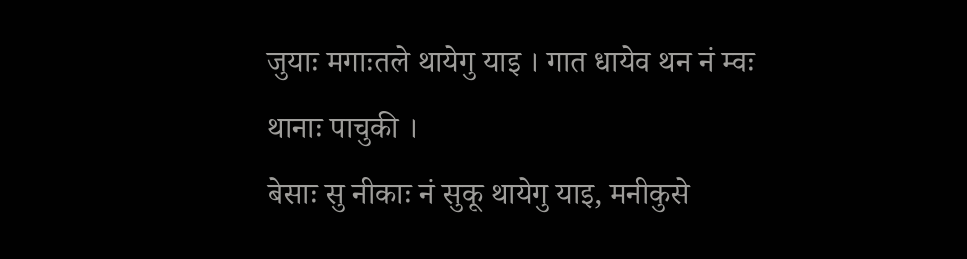जुयाः मगाःतले थायेगु याइ । गात धायेव थन नं म्वः थानाः पाचुकी ।
बेसाः सु नीकाः नं सुकू थायेगु याइ, मनीकुसे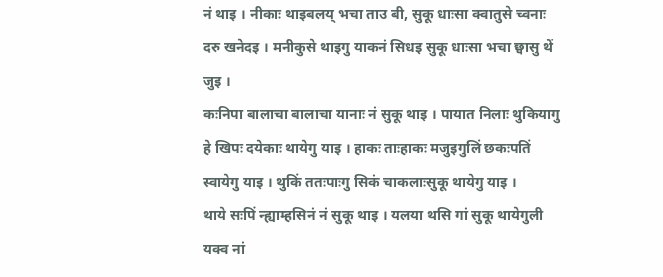नं थाइ । नीकाः थाइबलय् भचा ताउ बी, सुकू धाःसा क्वातुसे च्वनाः दरु खनेदइ । मनीकुसे थाइगु याकनं सिधइ सुकू धाःसा भचा छ्वासु थें जुइ ।
कःनिपा बालाचा बालाचा यानाः नं सुकू थाइ । पायात निलाः थुकियागु हे खिपः दयेकाः थायेगु याइ । हाकः ताःहाकः मजुइगुलिं छकःपतिं स्वायेगु याइ । थुकिं ततःपाःगु सिकं चाकलाःसुकू थायेगु याइ ।
थाये सःपिं न्ह्याम्हसिनं नं सुकू थाइ । यलया थसि गां सुकू थायेगुली यक्व नां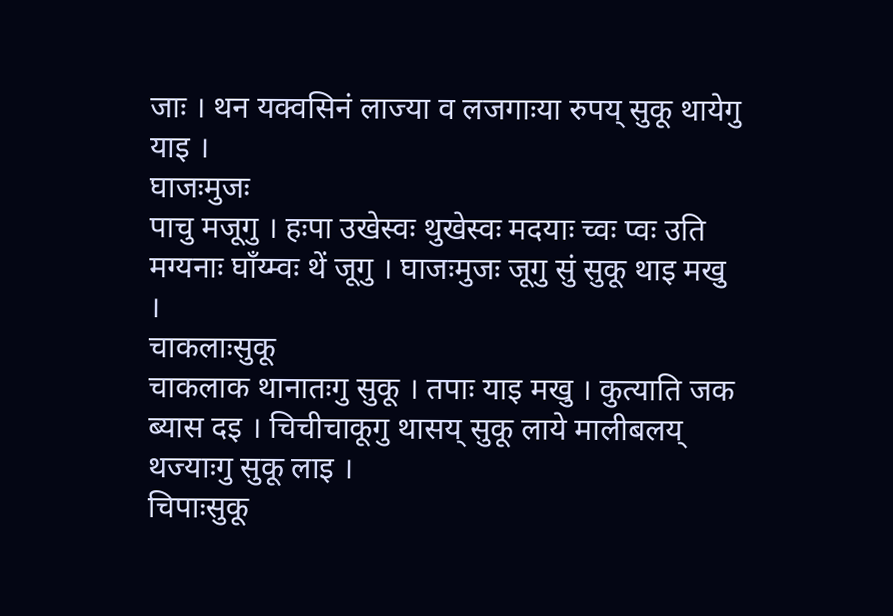जाः । थन यक्वसिनं लाज्या व लजगाःया रुपय् सुकू थायेगु याइ ।
घाजःमुजः
पाचु मजूगु । हःपा उखेस्वः थुखेस्वः मदयाः च्वः प्वः उति मग्यनाः घाँय्म्वः थें जूगु । घाजःमुजः जूगु सुं सुकू थाइ मखु ।
चाकलाःसुकू
चाकलाक थानातःगु सुकू । तपाः याइ मखु । कुत्याति जक ब्यास दइ । चिचीचाकूगु थासय् सुकू लाये मालीबलय् थज्याःगु सुकू लाइ ।
चिपाःसुकू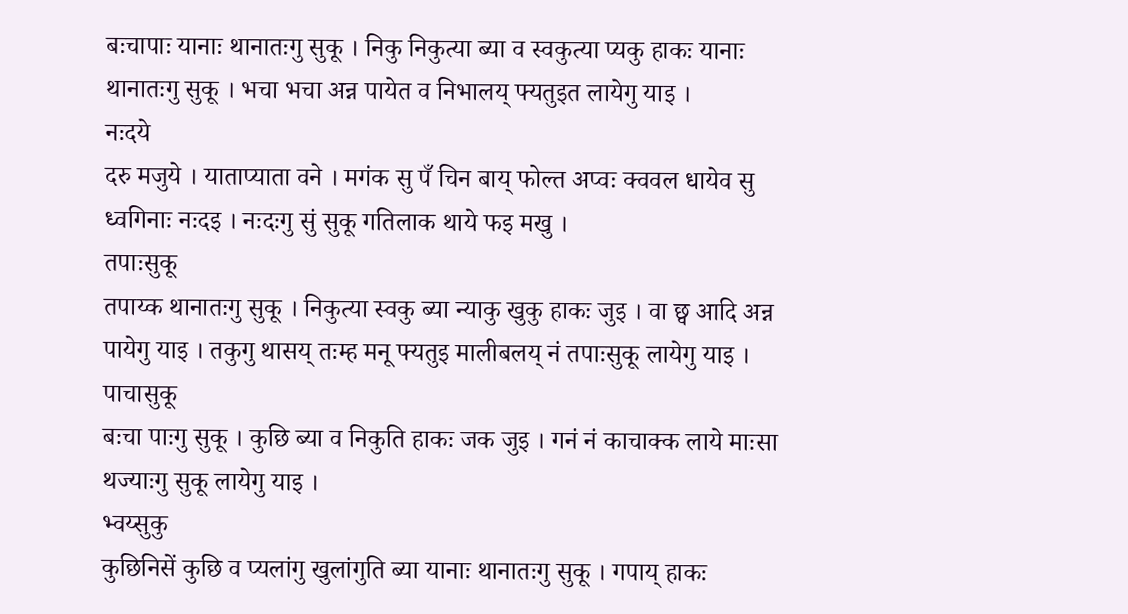बःचापाः यानाः थानातःगु सुकू । निकु निकुत्या ब्या व स्वकुत्या प्यकु हाकः यानाः थानातःगु सुकू । भचा भचा अन्न पायेत व निभालय् फ्यतुइत लायेगु याइ ।
नःदये
दरु मजुये । याताप्याता वने । मगंक सु पँ चिन बाय् फोल्त अप्वः क्ववल धायेव सु ध्वगिनाः नःदइ । नःदःगु सुं सुकू गतिलाक थाये फइ मखु ।
तपाःसुकू
तपाय्क थानातःगु सुकू । निकुत्या स्वकु ब्या न्याकु खुकु हाकः जुइ । वा छ्व आदि अन्न पायेगु याइ । तकुगु थासय् तःम्ह मनू फ्यतुइ मालीबलय् नं तपाःसुकू लायेगु याइ ।
पाचासुकू
बःचा पाःगु सुकू । कुछि ब्या व निकुति हाकः जक जुइ । गनं नं काचाक्क लाये माःसा थज्याःगु सुकू लायेगु याइ ।
भ्वय्सुकु
कुछिनिसें कुछि व प्यलांगु खुलांगुति ब्या यानाः थानातःगु सुकू । गपाय् हाकः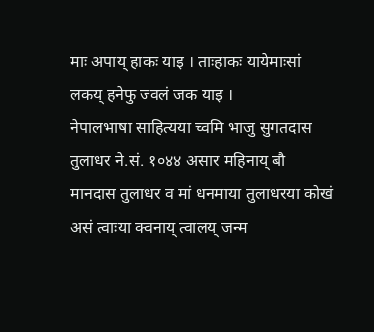माः अपाय् हाकः याइ । ताःहाकः यायेमाःसां लकय् हनेफु ज्वलं जक याइ ।
नेपालभाषा साहित्यया च्वमि भाजु सुगतदास तुलाधर ने.सं. १०४४ असार महिनाय् बौ मानदास तुलाधर व मां धनमाया तुलाधरया कोखं असं त्वाःया क्वनाय् त्वालय् जन्म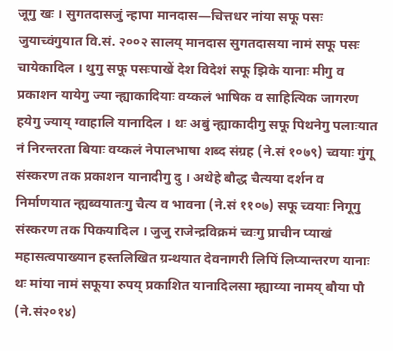जूगु खः । सुगतदासजुं न्हापा मानदास—चित्तधर नांया सफू पसः जुयाच्वंगुयात वि.सं. २००२ सालय् मानदास सुगतदासया नामं सफू पसः चायेकादिल । थुगु सफू पसःपाखें देश विदेशं सफू झिके यानाः मीगु व प्रकाशन यायेगु ज्या न्ह्याकादियाः वय्कलं भाषिक व साहित्यिक जागरण हयेगु ज्याय् ग्वाहालि यानादिल । थः अबुं न्ह्याकादीगु सफू पिथनेगु पलाःयात नं निरन्तरता बियाः वय्कलं नेपालभाषा शब्द संग्रह (ने.सं १०७९) च्वयाः गुंगू संस्करण तक प्रकाशन यानादीगु दु । अथेहे बौद्ध चैत्यया दर्शन व निर्माणयात न्ह्यब्वयातःगु चैत्य व भावना (ने.सं ११०७) सफू च्वयाः निगूगु संस्करण तक पिकयादिल । जुजु राजेन्द्रविक्रमं च्वःगु प्राचीन प्याखं महासत्वपाख्यान हस्तलिखित ग्रन्थयात देवनागरी लिपिं लिप्यान्तरण यानाः थः मांया नामं सफूया रुपय् प्रकाशित यानादिलसा म्ह्याय्या नामय् बौया पौ (ने.सं२०१४)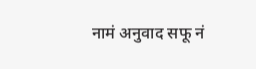नामं अनुवाद सफू नं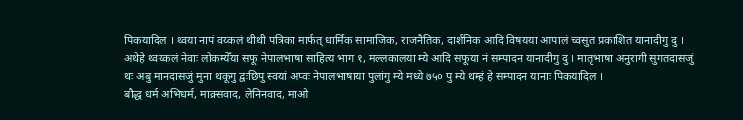पिकयादिल । थ्वया नापं वय्कलं थीथी पत्रिका मार्फत् धार्मिक सामाजिक, राजनैतिक, दार्शनिक आदि विषयया आपालं च्वसुत प्रकाशित यानादीगु दु । अथेहे थ्वय्कलं नेवाः लोकम्येँया सफू नेपालभाषा साहित्य भाग १, मल्लकालया म्ये आदि सफूया नं सम्पादन यानादीगु दु । मातृभाषा अनुरागी सुगतदासजुं थः अबु मानदासजुं मुना थकूगु द्वःछिपु स्वयां अप्वः नेपालभाषाया पुलांगु म्ये मध्ये ७५० पु म्ये थम्हं हे सम्पादन यानाः पिकयादिल ।
बौद्ध धर्म अभिधर्म, माक्र्सवाद, लेनिनवाद, माओ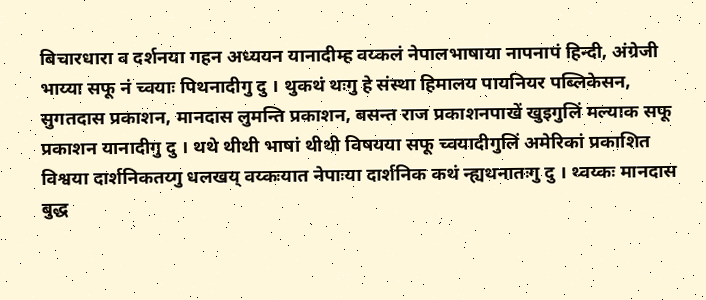बिचारधारा व दर्शनया गहन अध्ययन यानादीम्ह वय्कलं नेपालभाषाया नापनापं हिन्दी, अंग्रेजी भाय्या सफू नं च्वयाः पिथनादीगु दु । थुकथं थःगु हे संस्था हिमालय पायनियर पब्लिकेसन, सुगतदास प्रकाशन, मानदास लुमन्ति प्रकाशन, बसन्त राज प्रकाशनपाखें खुइगुलिं मल्याक सफू प्रकाशन यानादीगु दु । थथे थीथी भाषां थीथी विषयया सफू च्वयादीगुलिं अमेरिकां प्रकाशित विश्वया दार्शनिकतय्गु धलखय् वय्कःयात नेपाःया दार्शनिक कथं न्ह्यथनातःगु दु । थ्वय्कः मानदास बुद्ध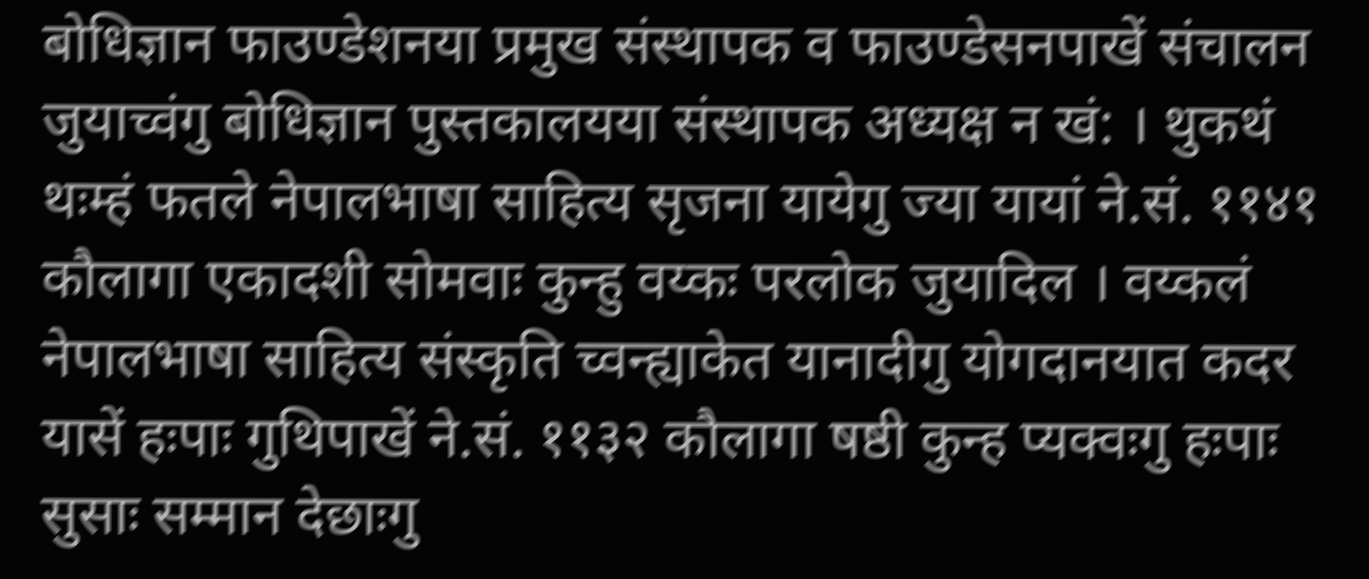बोधिज्ञान फाउण्डेशनया प्रमुख संस्थापक व फाउण्डेसनपाखें संचालन जुयाच्वंगु बोधिज्ञान पुस्तकालयया संस्थापक अध्यक्ष न खं: । थुकथं थःम्हं फतले नेपालभाषा साहित्य सृजना यायेगु ज्या यायां ने.सं. ११४१ कौलागा एकादशी सोमवाः कुन्हु वय्कः परलोक जुयादिल । वय्कलं नेपालभाषा साहित्य संस्कृति च्वन्ह्याकेत यानादीगु योगदानयात कदर यासें हःपाः गुथिपाखें ने.सं. ११३२ कौलागा षष्ठी कुन्ह प्यक्वःगु हःपाः सुसाः सम्मान देछाःगु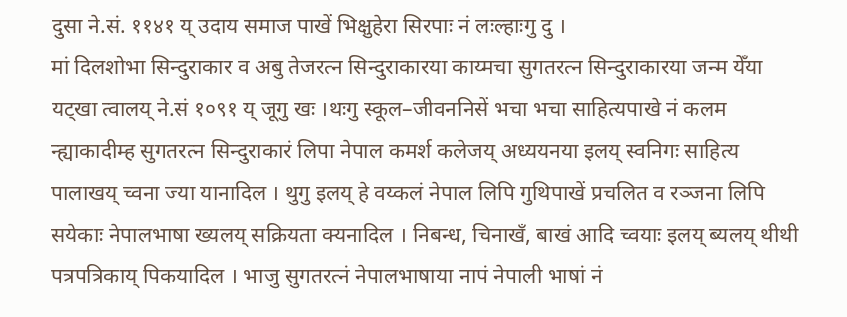दुसा ने.सं. ११४१ य् उदाय समाज पाखें भिक्षुहेरा सिरपाः नं लःल्हाःगु दु ।
मां दिलशोभा सिन्दुराकार व अबु तेजरत्न सिन्दुराकारया काय्मचा सुगतरत्न सिन्दुराकारया जन्म येँया यट्खा त्वालय् ने.सं १०९१ य् जूगु खः ।थःगु स्कूल–जीवननिसें भचा भचा साहित्यपाखे नं कलम न्ह्याकादीम्ह सुगतरत्न सिन्दुराकारं लिपा नेपाल कमर्श कलेजय् अध्ययनया इलय् स्वनिगः साहित्य पालाखय् च्वना ज्या यानादिल । थुगु इलय् हे वय्कलं नेपाल लिपि गुथिपाखें प्रचलित व रञ्जना लिपि सयेकाः नेपालभाषा ख्यलय् सक्रियता क्यनादिल । निबन्ध, चिनाखँ, बाखं आदि च्वयाः इलय् ब्यलय् थीथी पत्रपत्रिकाय् पिकयादिल । भाजु सुगतरत्नं नेपालभाषाया नापं नेपाली भाषां नं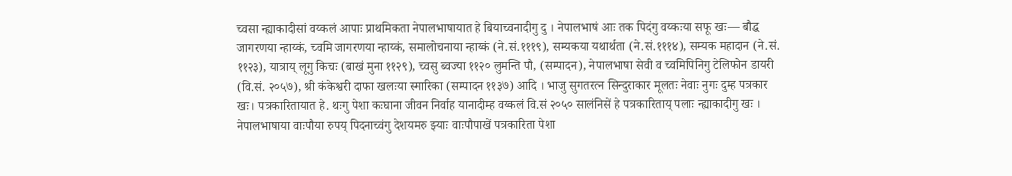च्वसा न्ह्याकादीसां वय्कलं आपाः प्राथमिकता नेपालभाषायात हे बियाच्वनादीगु दु । नेपालभाषं आः तक पिदंगु वय्कःया सफू खः— बौद्ध जागरणया न्हाय्कं, च्वमि जागरणया न्हाय्कं, समालोचनाया न्हाय्कं (ने.सं.१११९), सम्यकया यथार्थता (ने.सं.१११४), सम्यक महादान (ने.सं. ११२३), यात्राय् लूगु किचः (बाखं मुना ११२९), च्वसु ब्वज्या ११२० लुमन्ति पौ, (सम्पादन), नेपालभाषा सेवी व च्वमिपिनिगु टेलिफोन डायरी (वि.सं. २०५७), श्री कंकेश्वरी दाफा खलःया स्मारिका (सम्पादन ११३७) आदि । भाजु सुगतरत्न सिन्दुराकार मूलतः नेवाः नुगः दुम्ह पत्रकार खः। पत्रकारितायात हे. थःगु पेशा कःघाना जीवन निर्वाह यानादीम्ह वय्कलं वि.सं २०५० सालंनिसें हे पत्रकारिताय् पलाः न्ह्याकादीगु खः । नेपालभाषाया वाःपौया रुपय् पिदनाच्वंगु देशयमरु झ्याः वाःपौपाखें पत्रकारिता पेशा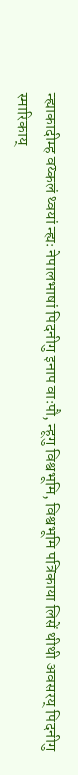न्ह्याकादीम्ह वय्कलं थ्वयां न्ह्यः नेपालभाषां पिदनीगु इनाप वाःपौ, न्हूगु विश्वभूमि, विश्वभूमि पत्रिकाया लिसें थीथी अवसरय् पिदनीगु स्मारिकाय्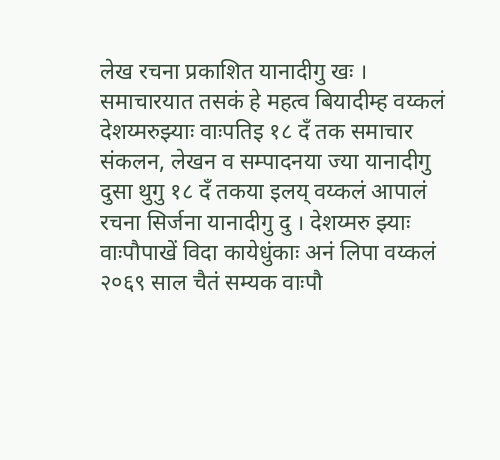लेख रचना प्रकाशित यानादीगु खः ।
समाचारयात तसकं हे महत्व बियादीम्ह वय्कलं देशय्मरुझ्याः वाःपतिइ १८ दँ तक समाचार संकलन, लेखन व सम्पादनया ज्या यानादीगु दुसा थुगु १८ दँ तकया इलय् वय्कलं आपालं रचना सिर्जना यानादीगु दु । देशय्मरु झ्याः वाःपौपाखें विदा कायेधुंकाः अनं लिपा वय्कलं २०६९ साल चैतं सम्यक वाःपौ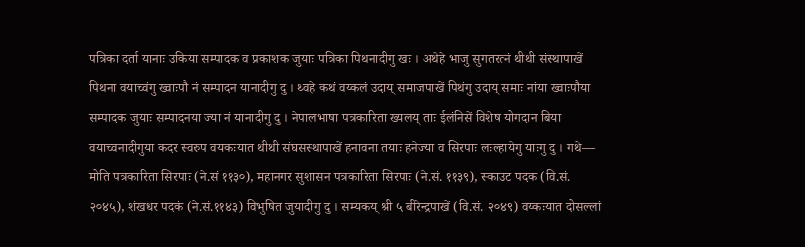पत्रिका दर्ता यानाः उकिया सम्पादक व प्रकाशक जुयाः पत्रिका पिथनादीगु खः । अथेहे भाजु सुगतरत्नं थीथी संस्थापाखें पिथना वयाच्वंगु ख्वाःपौ नं सम्पादन यानादीगु दु । थ्वहे कथं वय्कलं उदाय् समाजपाखें पिथंगु उदाय् समाः नांया ख्वाःपौया सम्पादक जुयाः सम्पादनया ज्या नं यानादीगु दु । नेपालभाषा पत्रकारिता ख्यलय् ताः ईलंनिसें विशेष योगदान बिया वयाच्वनादीगुया कदर स्वरुप वयकःयात थीथी संघसस्थापाखें हनावना तयाः हनेज्या व सिरपाः लःल्हायेगु याःगु दु । गथे— मोति पत्रकारिता सिरपाः (ने.सं ११३०), महानगर सुशासन पत्रकारिता सिरपाः (ने.सं. ११३९), स्काउट पदक (वि.सं. २०४५), शंखधर पदकं (ने.सं.११४३) विभुषित जुयादीगु दु । सम्यकय् श्री ५ बीरेन्द्रपाखें (वि.सं. २०४९) वय्कःयात दोसल्लां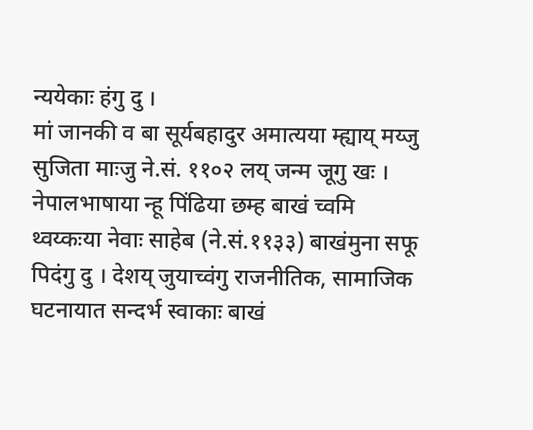न्ययेकाः हंगु दु ।
मां जानकी व बा सूर्यबहादुर अमात्यया म्ह्याय् मय्जु सुजिता माःजु ने.सं. ११०२ लय् जन्म जूगु खः । नेपालभाषाया न्हू पिंढिया छम्ह बाखं च्वमि थ्वय्कःया नेवाः साहेब (ने.सं.११३३) बाखंमुना सफू पिदंगु दु । देशय् जुयाच्वंगु राजनीतिक, सामाजिक घटनायात सन्दर्भ स्वाकाः बाखं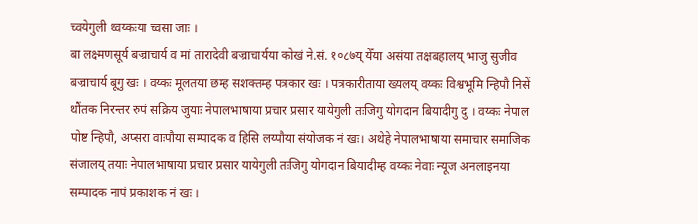च्वयेगुली थ्वय्कःया च्वसा जाः ।
बा लक्ष्मणसूर्य बज्राचार्य व मां तारादेवी बज्राचार्यया कोखं ने.सं. १०८७य् येँया असंया तक्षबहालय् भाजु सुजीव बज्राचार्य बूगु खः । वय्कः मूलतया छम्ह सशक्तम्ह पत्रकार खः । पत्रकारीताया ख्यलय् वय्कः विश्वभूमि न्हिपौ निसें थौंतक निरन्तर रुपं सक्रिय जुयाः नेपालभाषाया प्रचार प्रसार यायेगुली तःजिगु योगदान बियादीगु दु । वय्कः नेपाल पोष्ट न्हिपौ, अप्सरा वाःपौया सम्पादक व हिसि लय्पौया संयोजक नं खः। अथेहे नेपालभाषाया समाचार समाजिक संजालय् तयाः नेपालभाषाया प्रचार प्रसार यायेगुली तःजिगु योगदान बियादीम्ह वय्कः नेवाः न्यूज अनलाइनया सम्पादक नापं प्रकाशक नं खः ।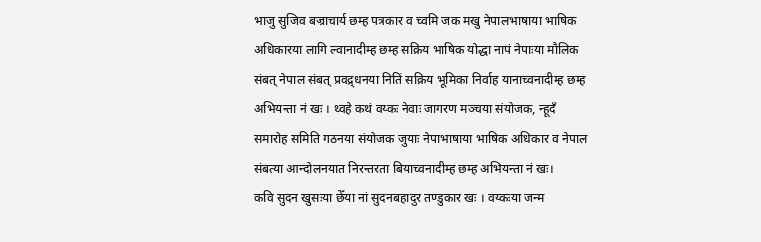भाजु सुजिव बज्राचार्य छम्ह पत्रकार व च्वमि जक मखु नेपालभाषाया भाषिक अधिकारया लागि ल्वानादीम्ह छम्ह सक्रिय भाषिक योद्धा नापं नेपाःया मौलिक संबत् नेपाल संबत् प्रवद्र्धनया नितिं सक्रिय भूमिका निर्वाह यानाच्वनादीम्ह छम्ह अभियन्ता नं खः । थ्वहे कथं वय्कः नेवाः जागरण मञ्चया संयोजक, न्हूदँ समारोह समिति गठनया संयोजक जुयाः नेपाभाषाया भाषिक अधिकार व नेपाल संबत्या आन्दोलनयात निरन्तरता बियाच्वनादीम्ह छम्ह अभियन्ता नं खः।
कवि सुदन खुसःया छेँया नां सुदनबहादुर तण्डुकार खः । वय्कःया जन्म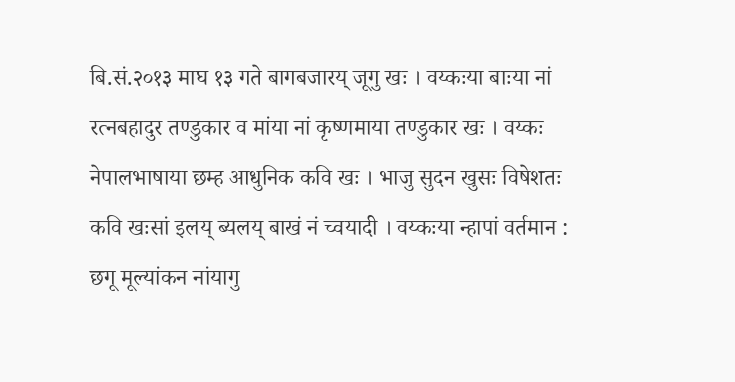बि.सं.२०१३ माघ १३ गते बागबजारय् जूगु खः । वय्कःया बाःया नां रत्नबहादुर तण्डुकार व मांया नां कृष्णमाया तण्डुकार खः । वय्कः नेपालभाषाया छम्ह आधुनिक कवि खः । भाजु सुदन खुसः विषेशतः कवि खःसां इलय् ब्यलय् बाखं नं च्वयादी । वय्कःया न्हापां वर्तमान : छगू मूल्यांकन नांयागु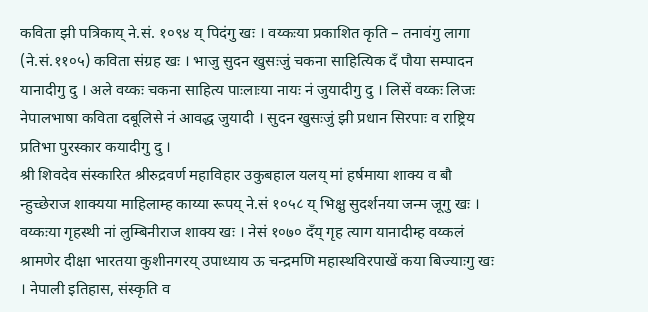कविता झी पत्रिकाय् ने.सं. १०९४ य् पिदंगु खः । वय्कःया प्रकाशित कृति – तनावंगु लागा (ने.सं.११०५) कविता संग्रह खः । भाजु सुदन खुसःजुं चकना साहित्यिक दँ पौया सम्पादन यानादीगु दु । अले वय्कः चकना साहित्य पाःलाःया नायः नं जुयादीगु दु । लिसें वय्कः लिजः नेपालभाषा कविता दबूलिसे नं आवद्ध जुयादी । सुदन खुसःजुं झी प्रधान सिरपाः व राष्ट्रिय प्रतिभा पुरस्कार कयादीगु दु ।
श्री शिवदेव संस्कारित श्रीरुद्रवर्ण महाविहार उकुबहाल यलय् मां हर्षमाया शाक्य व बौ न्हुच्छेराज शाक्यया माहिलाम्ह काय्या रूपय् ने.सं १०५८ य् भिक्षु सुदर्शनया जन्म जूगु खः । वय्कःया गृहस्थी नां लुम्बिनीराज शाक्य खः । नेसं १०७० दँय् गृह त्याग यानादीम्ह वय्कलं श्रामणेर दीक्षा भारतया कुशीनगरय् उपाध्याय ऊ चन्द्रमणि महास्थविरपाखें कया बिज्याःगु खः । नेपाली इतिहास, संस्कृति व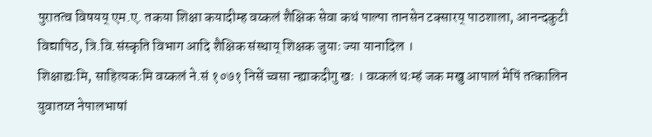पुरातत्व विषयय् एम.ए. तकया शिक्षा कयादीम्ह वय्कलं शैक्षिक सेवा कथं पाल्पा तानसेन टक्सारय् पाठशाला, आनन्दकुटी विद्यापिठ, त्रि.वि.संस्कृति विभाग आदि शैक्षिक संस्थाय् शिक्षक जुयाः ज्या यानादिल ।
शिक्षाह्यःमि, साहित्यकःमि वय्कलं ने.सं १०७१ निसें च्वसा न्ह्याकदीगु खः । वय्कलं थःम्हं जक मखु आपालं मेपिं तत्कालिन युवातय्त नेपालभाषां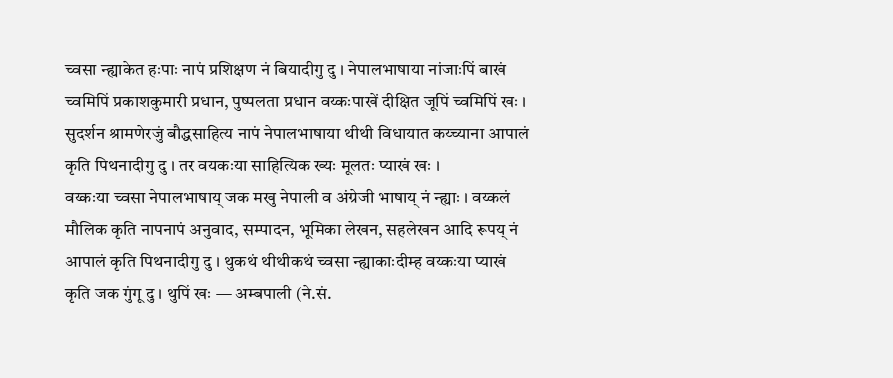च्वसा न्ह्याकेत हःपाः नापं प्रशिक्षण नं बियादीगु दु । नेपालभाषाया नांजाःपिं बाखं च्वमिपिं प्रकाशकुमारी प्रधान, पुष्पलता प्रधान वय्कःपाखें दीक्षित जूपिं च्वमिपिं खः । सुदर्शन श्रामणेरजुं बौद्धसाहित्य नापं नेपालभाषाया थीथी विधायात कय्च्याना आपालं कृति पिथनादीगु दु । तर वयकःया साहित्यिक ख्यः मूलतः प्याखं खः ।
वय्कःया च्वसा नेपालभाषाय् जक मखु नेपाली व अंग्रेजी भाषाय् नं न्ह्याः । वय्कलं मौलिक कृति नापनापं अनुवाद, सम्पादन, भूमिका लेखन, सहलेखन आदि रूपय् नं आपालं कृति पिथनादीगु दु । थुकथं थीथीकथं च्वसा न्ह्याकाःदीम्ह वय्कःया प्याखं कृति जक गुंगू दु । थुपिं खः — अम्बपाली (ने.सं.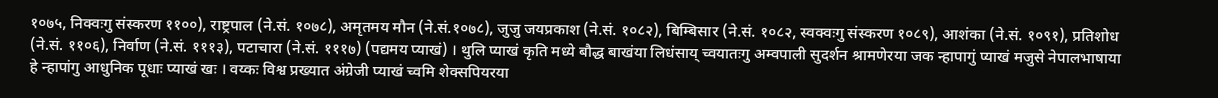१०७५, निक्वःगु संस्करण ११००), राष्ट्रपाल (ने.सं. १०७८), अमृतमय मौन (ने.सं.१०७८), जुजु जयप्रकाश (ने.सं. १०८२), बिम्बिसार (ने.सं. १०८२, स्वक्वःगु संस्करण १०८९), आशंका (ने.सं. १०९१), प्रतिशोध (ने.सं. ११०६), निर्वाण (ने.सं. १११३), पटाचारा (ने.सं. १११७) (पद्यमय प्याखं) । थुलि प्याखं कृति मध्ये बौद्ध बाखंया लिधंसाय् च्वयातःगु अम्वपाली सुदर्शन श्रामणेरया जक न्हापागुं प्याखं मजुसे नेपालभाषाया हे न्हापांगु आधुनिक पूधाः प्याखं खः । वय्कः विश्व प्रख्यात अंग्रेजी प्याखं च्वमि शेक्सपियरया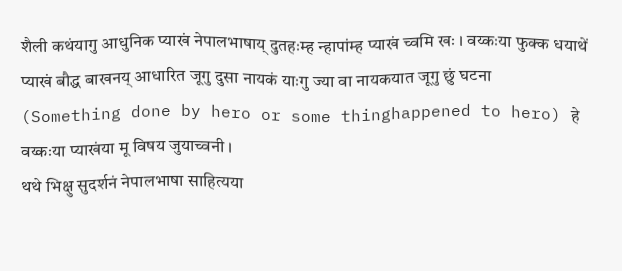शैली कथंयागु आधुनिक प्याखं नेपालभाषाय् दुतहःम्ह न्हापांम्ह प्याखं च्वमि खः । वय्कःया फुक्क धयाथें प्याखं बौद्ध बाखनय् आधारित जूगु दुसा नायकं याःगु ज्या वा नायकयात जूगु छुं घटना (Something done by hero or some thinghappened to hero) हे वय्कःया प्याखंया मू विषय जुयाच्वनी ।
थथे भिक्षु सुदर्शनं नेपालभाषा साहित्यया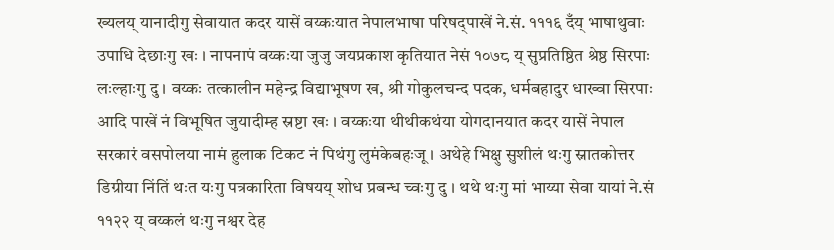ख्यलय् यानादीगु सेवायात कदर यासें वय्कःयात नेपालभाषा परिषद्पाखें ने.सं. १११६ दँय् भाषाथुवाः उपाधि देछाःगु खः । नापनापं वय्कःया जुजु जयप्रकाश कृतियात नेसं १०७८ य् सुप्रतिष्ठित श्रेष्ठ सिरपाः लःल्हाःगु दु । वय्कः तत्कालीन महेन्द्र विद्याभूषण ख, श्री गोकुलचन्द पदक, धर्मबहादुर धाख्वा सिरपाः आदि पाखें नं विभूषित जुयादीम्ह स्रष्टा खः । वय्कःया थीथीकथंया योगदानयात कदर यासें नेपाल सरकारं वसपोलया नामं हुलाक टिकट नं पिथंगु लुमंकेबहःजू । अथेहे भिक्षु सुशीलं थःगु स्नातकोत्तर डिग्रीया निंतिं थःत यःगु पत्रकारिता विषयय् शोध प्रबन्ध च्वःगु दु । थथे थःगु मां भाय्या सेवा यायां ने.सं ११२२ य् वय्कलं थःगु नश्वर देह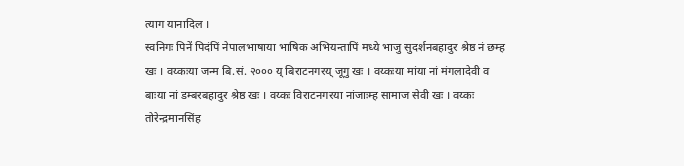त्याग यानादिल ।
स्वनिगः पिनें पिदंपिं नेपालभाषाया भाषिक अभियन्तापिं मध्ये भाजु सुदर्शनबहादुर श्रेष्ठ नं छम्ह खः । वय्कःया जन्म बि.सं. २००० य् बिराटनगरय् जूगु खः । वय्कःया मांया नां मंगलादेवी व बाःया नां डम्बरबहादुर श्रेष्ठ खः । वय्कः विराटनगरया नांजाःम्ह सामाज सेवी खः । वय्कः तोरेन्द्रमानसिंह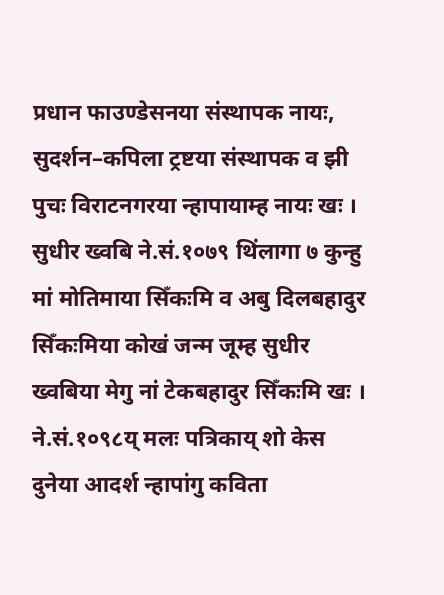प्रधान फाउण्डेसनया संस्थापक नायः, सुदर्शन–कपिला ट्रष्टया संस्थापक व झी पुचः विराटनगरया न्हापायाम्ह नायः खः ।
सुधीर ख्वबि ने.सं.१०७९ थिंलागा ७ कुन्हु मां मोतिमाया सिँकःमि व अबु दिलबहादुर सिँकःमिया कोखं जन्म जूम्ह सुधीर ख्वबिया मेगु नां टेकबहादुर सिँकःमि खः । ने.सं.१०९८य् मलः पत्रिकाय् शो केस दुनेया आदर्श न्हापांगु कविता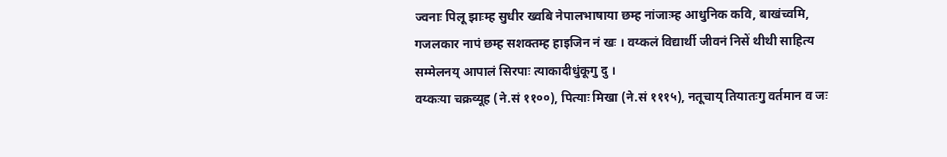ज्वनाः पिलू झाःम्ह सुधीर ख्वबि नेपालभाषाया छम्ह नांजाःम्ह आधुनिक कवि, बाखंच्वमि, गजलकार नापं छम्ह सशक्तम्ह हाइजिन नं खः । वय्कलं विद्यार्थी जीवनं निसें थीथी साहित्य सम्मेलनय् आपालं सिरपाः त्याकादीधुंकूगु दु ।
वय्कःया चक्रव्यूह (ने.सं ११००), पित्याः मिखा (ने.सं १११५), नतूचाय् तियातःगु वर्तमान व जः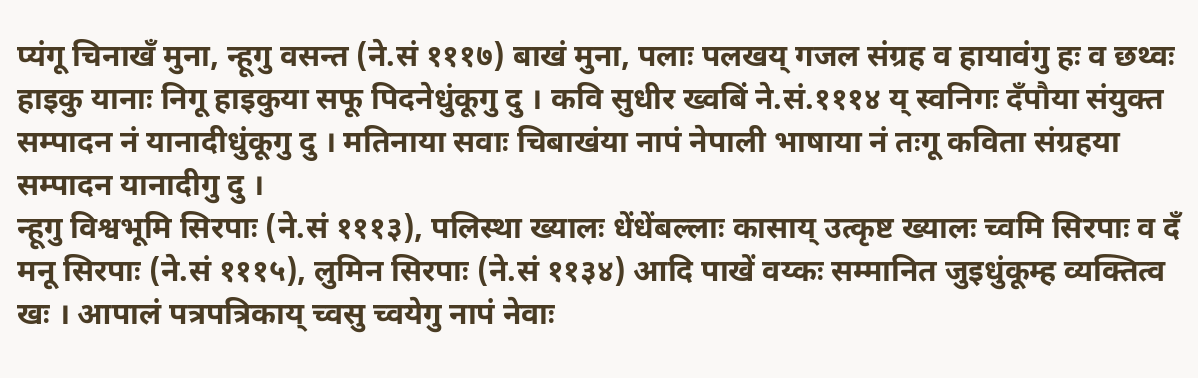प्यंगू चिनाखँ मुना, न्हूगु वसन्त (ने.सं १११७) बाखं मुना, पलाः पलखय् गजल संग्रह व हायावंगु हः व छथ्वः हाइकु यानाः निगू हाइकुया सफू पिदनेधुंकूगु दु । कवि सुधीर ख्वबिं ने.सं.१११४ य् स्वनिगः दँपौया संयुक्त सम्पादन नं यानादीधुंकूगु दु । मतिनाया सवाः चिबाखंया नापं नेपाली भाषाया नं तःगू कविता संग्रहया सम्पादन यानादीगु दु ।
न्हूगु विश्वभूमि सिरपाः (ने.सं १११३), पलिस्था ख्यालः धेंधेंबल्लाः कासाय् उत्कृष्ट ख्यालः च्वमि सिरपाः व दँ मनू सिरपाः (ने.सं १११५), लुमिन सिरपाः (ने.सं ११३४) आदि पाखें वय्कः सम्मानित जुइधुंकूम्ह व्यक्तित्व खः । आपालं पत्रपत्रिकाय् च्वसु च्वयेगु नापं नेवाः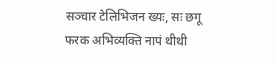सञ्चार टेलिभिजन ख्यः, सः छगू फरक अभिव्यक्ति नापं थीथी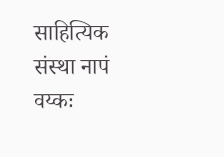साहित्यिक संस्था नापं वय्कः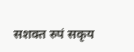सशक्त रुपं सकृय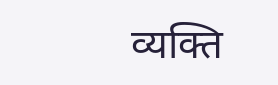व्यक्ति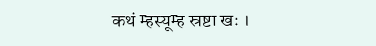कथं म्हस्यूम्ह स्रष्टा खः ।